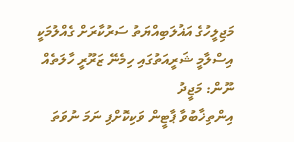މަޖިލީހުގެ އަޣުލަބިއްޔަތު ސަރުކާރަށް ގެއްލުމަކީ އިސްލާމީ ޝަރީއަތުގައި ހިމެނޭ ޒަރޫރީ ހާލަތެއް ނޫން: މަޖީދު
އިންތިޚާބުވާ ޕާޓީން ވަކިކޮށްފި ނަމަ ނުވަތަ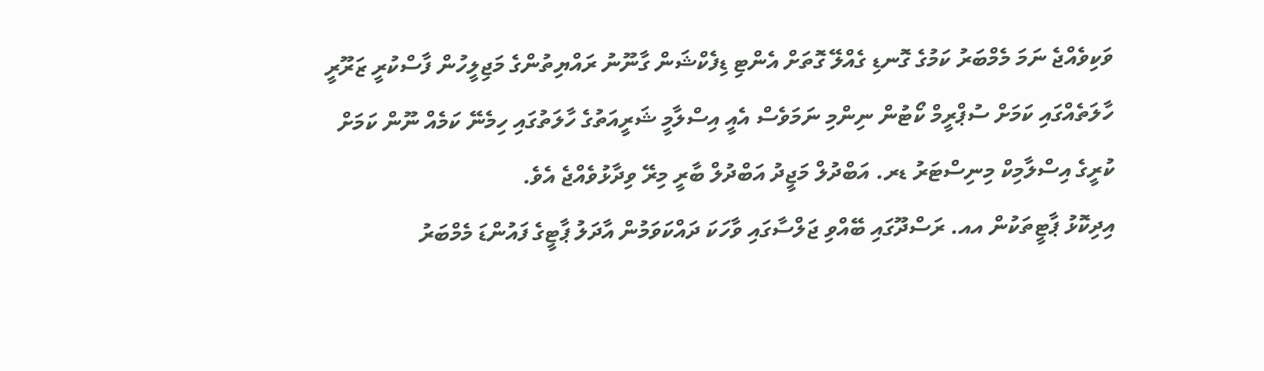ވަކިވެއްޖެ ނަމަ މެމްބަރު ކަމުގެ ގޮނޑި ގެއްލޭ ގޮތަށް އެންޓި ޑިފެކްޝަން ގާނޫނު ރައްޔިތުންގެ މަޖިލީހުން ފާސްކުރީ ޒަރޫރީ ހާލަތެއްގައި ކަމަށް ސުޕްރީމް ކޯޓުން ނިންމި ނަމަވެސް އެއީ އިސްލާމީ ޝަރީއަތުގެ ހާލަތުގައި ހިމެނޭ ކަމެއް ނޫން ކަމަށް ކުރީގެ އިސްލާމިކް މިނިސްޓަރު ޑރ. އަބްދުލް މަޖީދު އަބްދުލް ބާރީ މިރޭ ވިދާޅުވެއްޖެ އެވެ.
އިދިކޮޅު ޕާޓީތަކުން އއ. ރަސްދޫގައި ބޭއްވި ޖަލްސާގައި ވާހަކަ ދައްކަވަމުން އާދަލު ޕާޓީގެ ފައުންޑަ މެމްބަރު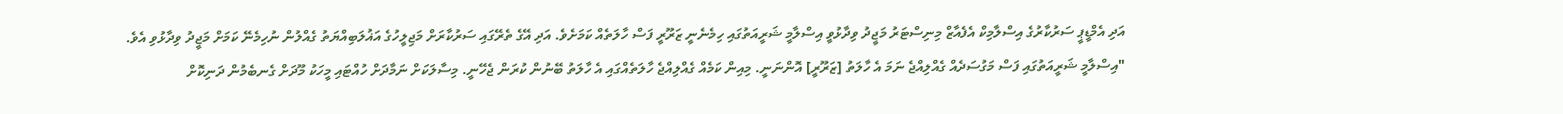އަދި އެމްޑީޕީ ސަރުކާރުގެ އިސްލާމިކް އެފެއާޒް މިނިސްޓަރު މަޖީދު ވިދާޅުވީ އިސްލާމީ ޝަރީއަތުގައި ހިމެނެނީ ޒަރޫރީ ފަސް ހާލަތެއް ކަމަށެވެ. އަދި އޭގެ ތެރޭގައި ސަރުކާރަށް މަޖިލީހުގެ އަޣުލަބިއްޔަތު ގެއްލުން ނުހިމެނޭ ކަމަށް މަޖީދު ވިދާޅުވި އެވެ.
"އިސްލާމީ ޝަރީއަތުގައި ފަސް މަގުސަދެއް ގެއްލިއްޖެ ނަމަ އެ ހާލަތު [ޒަރޫރީ] އޮންނަނީ. މިއިން ކަމެއް ގެއްލިއްޖެ ހާލަތެއްގައި އެ ހާލަތު ބޭނުން ކުރަން ޖެހޭނީ. މިސާލަކަށް ނަމާދަށް ހުއްޓައި މީހަކު މޫދަށް ގެނބެމުން ދަނިކޮށް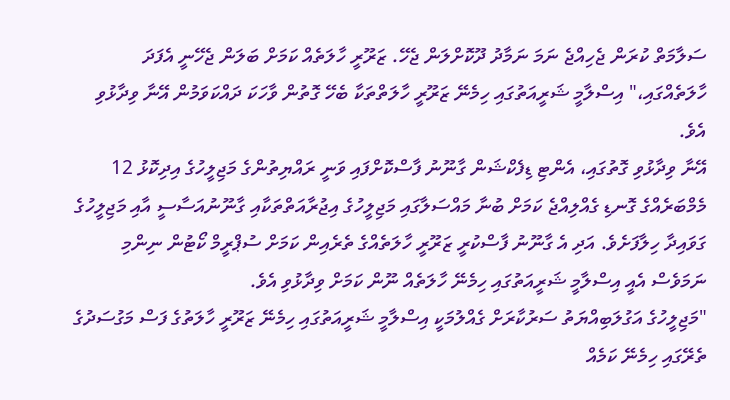ސަލާމަތް ކުރަން ޖެހިއްޖެ ނަމަ ނަމާދު ދޫކޮށްލަން ޖެހޭ. ޒަރޫރީ ހާލަތެއް ކަމަށް ބަލަން ޖެހޭނީ އެފަދަ ހާލަތެއްގައި،" އިސްލާމީ ޝަރީއަތުގައި ހިމެނޭ ޒަރޫރީ ހާލަތްތަކާ ބެހޭ ގޮތުން ވާހަކަ ދައްކަވަމުން އޭނާ ވިދާޅުވި އެވެ.
އޭނާ ވިދާޅުވި ގޮތުގައި، އެންޓި ޑިފެކްޝަން ގާނޫނު ފާސްކޮށްފައި ވަނީ ރައްޔިތުންގެ މަޖިލީހުގެ އިދިކޮޅު 12 މެމްބަރެއްގެ ގޮނޑި ގެއްލިއްޖެ ކަމަށް ބުނާ މައްސަލާގައި މަޖިލީހުގެ އިޖުރާއަތްތަކާއި ގާނޫނުއަސާސީ އާއި މަޖިލީހުގެ ގަވައިދާ ހިލާފަށެވެ. އަދި އެ ގާނޫނު ފާސްކުރީ ޒަރޫރީ ހާލަތެއްގެ ތެރެއިން ކަމަށް ސުޕްރީމް ކޯޓުން ނިންމި ނަމަވެސް އެއީ އިސްލާމީ ޝަރީއަތުގައި ހިމެނޭ ހާލަތެއް ނޫން ކަމަށް ވިދާޅުވި އެވެ.
"މަޖިލީހުގެ އަގުލަބިއްޔަތު ސަރުކާރަށް ގެއްލުމަކީ އިސްލާމީ ޝަރީއަތުގައި ހިމެނޭ ޒަރޫރީ ހާލަތުގެ ފަސް މަގުސަދުގެ ތެރޭގައި ހިމެނޭ ކަމެއް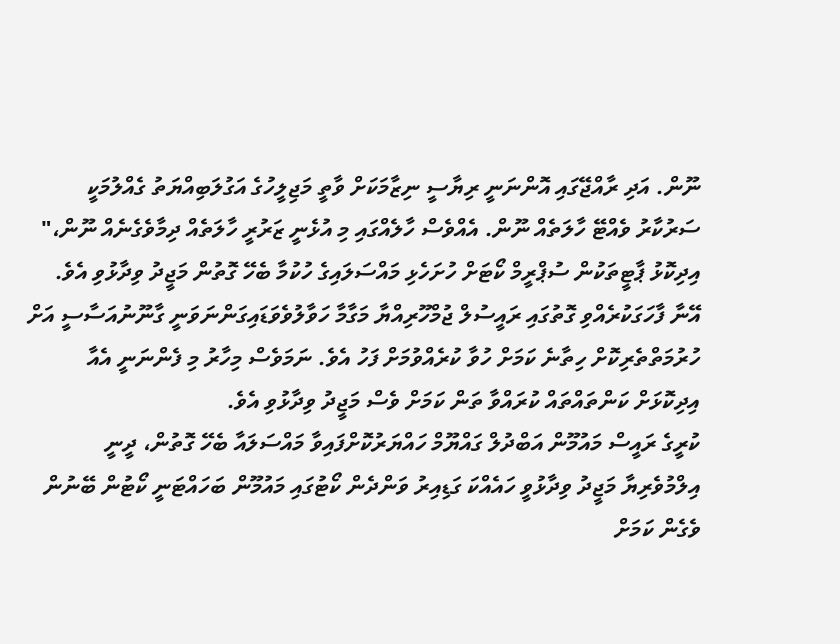ނޫން. އަދި ރާއްޖޭގައި އޮންނަނީ ރިޔާސީ ނިޒާމަކަށް ވާތީ މަޖިލީހުގެ އަގުލަބިއްޔަތު ގެއްލުމަކީ ސަރުކާރު ވެއްޓޭ ހާލަތެއް ނޫން. އެއްވެސް ހާލެއްގައި މި އުޅެނީ ޒަރުރީ ހާލަތެއް ދިމާވެގެނެއް ނޫން،" އިދިކޮޅު ޕާޓީތަކުން ސުޕްރީމް ކޯޓަށް ހުށަހެޅި މައްސަލައިގެ ހުކުމާ ބެހޭ ގޮތުން މަޖީދު ވިދާޅުވި އެވެ.
އޭނާ ފާހަގަކުރެއްވި ގޮތުގައި ރައީސުލް ޖުމްހޫރިއްޔާ މަގާމާ ހަވާލުވެވަޑައިގަންނަވަނީ ގާނޫނުއަސާސީ އަށް ހުރުމަތްތެރިކޮށް ހިތާނެ ކަމަށް ހުވާ ކުރެއްވުމަށް ފަހު އެވެ. ނަމަވެސް މިހާރު މި ފެންނަނީ އެއާ އިދިކޮޅަށް ކަންތައްތައް ކުރައްވާ ތަން ކަމަށް ވެސް މަޖީދު ވިދާޅުވި އެވެ.
ކުރީގެ ރައީސް މައުމޫން އަބްދުލް ގައްޔޫމް ހައްޔަރުކޮށްފައިވާ މައްސަލައާ ބެހޭ ގޮތުން، ދީނީ އިލްމުވެރިޔާ މަޖީދު ވިދާޅުވީ ހައެއްކަ ގަޑިއިރު ވަންދެން ކޯޓުގައި މައުމޫން ބަހައްޓަނީ ކޯޓުން ބޭނުން ވެގެން ކަމަށް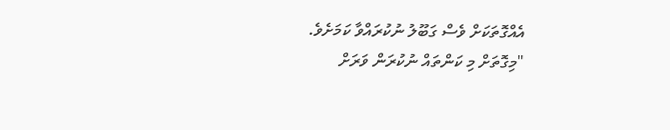އެއްގޮތަކަށް ވެސް ގަބޫލު ނުކުރައްވާ ކަމަށެވެ.
"މިގޮތަށް މި ކަންތައް ނުކުރަން ވަރަށް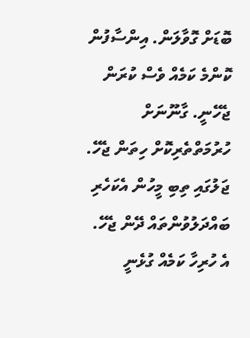ބޮޑަށް ގޮވާލަން. އިންސާފުން ކޮންމެ ކަމެއް ވެސް ކުރަން ޖެހޭނީ. ގާނޫނަށް ހުރުމަތްތެރިކޮށް ހިތަން ޖެހޭ. ޖަލުގައި ތިބި މީހުން އެކަހެރި ބައްދަލުވުންތައް ދޭން ޖެހޭ. އެ ހުރިހާ ކަމެއް ގުޅެނީ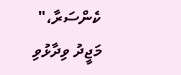ކެންސަރާ،" މަޖީދު ވިދާޅުވި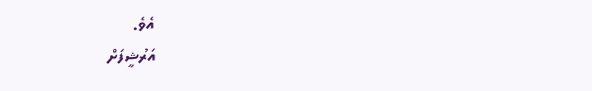އެވެ.
އަރުޝީފަށް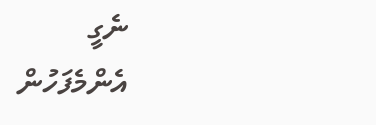ނެގީ
އެންމެފަހުން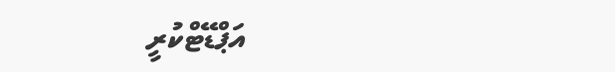އަޕްޑޭޓްކުރީ